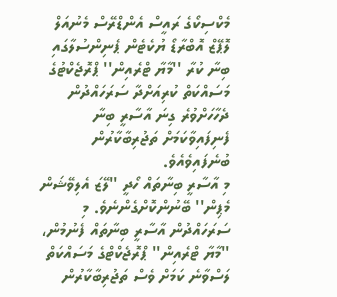މެކްސިކޯގެ ރައީސް އެންޑްރޭސް މެނުއަލް ލޮޕޭޒް އޮބްރާޑޯ ޔުކެޓެން ޕެނިންސުލާގައި ބިނާ ކުރާ ''މާޔާ ޓްރެއިން'' ޕްރޮޖެކްޓުގެ މަސައްކަތް ކުރިއަށްދާ ސަރަހައްދުން ދެހާހަށްވުރެ ގިނަ އާސާރީ ބިނާ ފެނިފައިވާކަމަށް ތަޖުރިބާކާރުން ބުނެފައިވެއެވެ.
މި އާސާރީ ބިނާތައް ހޯދީ ''ލޭޒަ އެލިވޭޝަން މެޕިން'' ބޭނުންކޮށްގެންނެވެ. މި ސަރަހައްދުން އާސާރީ ބިނާތައް ފެނުމުން، ''މާޔާ ޓްރެއިން'' ޕްރޮޖެކްޓްގެ މަސައްކަތް ލަސްވާނެ ކަމަށް ވެސް ތަޖުރިބާކާރުން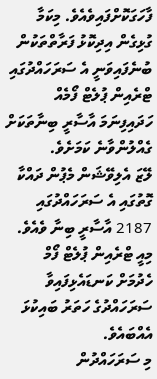ފާހަގަކޮށްފައިވެއެވެ. މިކަމާ ގުޅިގެން އިދިކޮޅު ފަރާތްތަކުން ބުނެފައިވަނީ އެ ސަރަހައްދުގައި ޓްރެއިން ޕުލެޓް ފޯމެއް ހަދައިފިނަމަ އާސާރީ ބިނާތަކަށް ގެއްލުންވާނެ ކަމަށެވެ.
ލޭޒަ އެލިވޭޝަން މެޕުން ދައްކާ ގޮތުގައި އެ ސަރަހައްދުގައި 2187 އާސާރީ ބިނާ ވެއެވެ. މިއީ ޓްރެއިން ޕުލެޓް ފޯމް ހެދުމަށް ކަނޑައެޅިފައިވާ ސަރަހައްދުގެ ހަތަރު ބައިކުޅަ އެއްބައެވެ.
މި ސަރަހައްދުން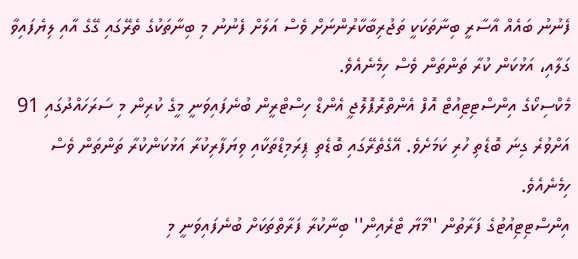ފެނުނު ބައެއް އާސާރީ ބިނާތަކަކީ ތަޖުރިބާކާރުންނަށް ވެސް އަލަށް ފެނުނު މި ބިނާތަކުގެ ތެރޭގައި ގޭގެ އާއި ލިޔެފައިވާ ގަލާއި، އަޅުކަން ކުރާ ތަންތަން ވެސް ހިމެނެއެވެ.
މެކްސިކޯގެ އިންސްޓިޓިއުޓް އޮފް އެންތްރޮޕޮލޮޖީ އެންޑް ހިސްޓްރީން ބުނެފައިވަނީ މީގެ ކުރިން މި ސަރަހައްދުގައި 91 އަށްވުރެ ގިނަ ބޮޑެތި ހުރި ކަމަށެވެ. އޭގެތެރޭގައި ބޮޑެތި ޕިރަމިޑްތަކާއި ވިޔަފާރިކުރާ އަޅުކަންކުރާ ތަންތަން ވެސް ހިމެނެއެވެ.
އިންސްޓިޓިއުޓުގެ ފަރާތުން ''މާޔާ ޓްރެއިން'' ބިނާކުރާ ފަރާތްތަކަށް ބުނެފައިވަނީ މި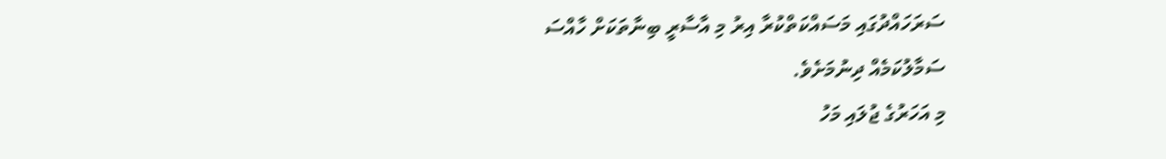ސަރަހައްދުގައި މަސައްކަތްކުރާ އިރު މި އާސާރީ ބިނާތަކަށް ހާއްސަ ސަމާލުކަމެއް ދިނުމަށެވެ.
މި އަހަރުގެ ޖުލައި މަހު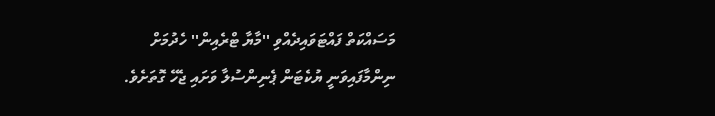މަސައްކަތް ފައްޓަވައިދެއްވި ''މާޔާ ޓްރެއިން'' ހެދުމަށް ނިންމާފައިވަނީ ޔުކެޓަން ޕެނިންސުލާ ވަށައި ޖެހޭ ގޮތަށެވެ.